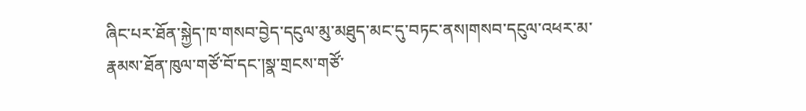ཞིང་པར་ཐོན་སྐྱེད་ཁ་གསབ་བྱེད་དངུལ་མུ་མཐུད་མང་དུ་བཏང་ནས།གསབ་དངུལ་འཕར་མ་རྣམས་ཐོན་ཁུལ་གཙོ་བོ་དང་།སྣ་གྲངས་གཙོ་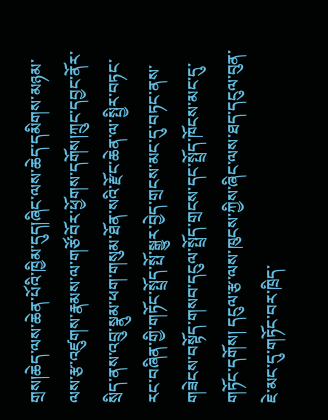གྲས།ཆེད་ལས་ཆེན་པོའི་ཁྱིམ་དུད།ཞིང་ལས་ཆེད་དམིགས་མཉམ་ལས་རྩ་འཛུགས་རྣམས་ལ་གཙོ་བོར་ཕྱོགས་དགོས།ཀྲུང་དབྱང་ནོར་སྲིད་ནས་འབྲུ་སྣུམ་ཕག་གསུམ་ཐོན་སའི་རྫོང་ཆེན་ལ་སྤྱིར་བཏང་རང་བཞིན་གྱི་གཏོང་སྤྲོད་སྤོ་སྒྱུར་བྱེད་གྲངས་མང་དུ་བཏང་ནས་གཟེངས་བསྟོད་གསབ་དངུལ་སྤྲོད་གྲངས་དང་སྤྲོད་ཁོངས་མང་དུ་གཏོང་དགོས། དངུལ་རྩ་ལས་ཁུངས་ཀྱིས་ཞིང་ལས་ཐད་དངུལ་བུན་ཇེ་མང་དུ་གཏོང་བར་ཁྲིད་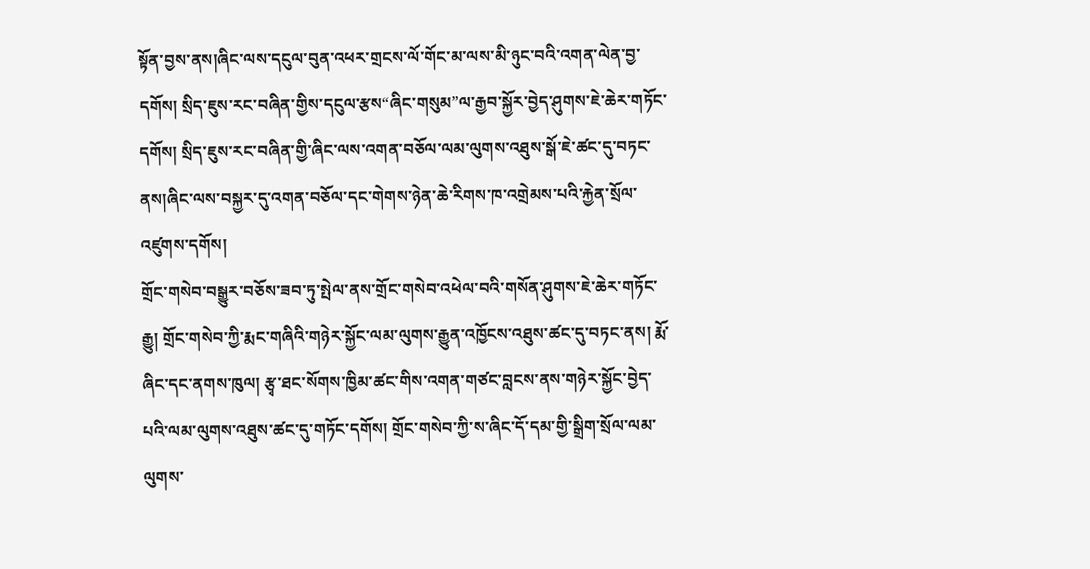སྟོན་བྱས་ནས།ཞིང་ལས་དངུལ་བུན་འཕར་གྲངས་ལོ་གོང་མ་ལས་མི་ཉུང་བའི་འགན་ལེན་བྱ་དགོས། སྲིད་ཇུས་རང་བཞིན་གྱིས་དངུལ་རྩས“ཞིང་གསུམ”ལ་རྒྱབ་སྐྱོར་བྱེད་ཤུགས་ཇེ་ཆེར་གཏོང་དགོས། སྲིད་ཇུས་རང་བཞིན་གྱི་ཞིང་ལས་འགན་བཅོལ་ལམ་ལུགས་འཐུས་སྒོ་ཇེ་ཚང་དུ་བཏང་ནས།ཞིང་ལས་བསྐྱར་དུ་འགན་བཅོལ་དང་གེགས་ཉེན་ཆེ་རིགས་ཁ་འགྲེམས་པའི་རྐྱེན་སྲོལ་འཛུགས་དགོས།
གྲོང་གསེབ་བསྒྱུར་བཅོས་ཟབ་ཏུ་སྤེལ་ནས་གྲོང་གསེབ་འཕེལ་བའི་གསོན་ཤུགས་ཇེ་ཆེར་གཏོང་རྒྱུ། གྲོང་གསེབ་ཀྱི་རྨང་གཞིའི་གཉེར་སྐྱོང་ལམ་ལུགས་རྒྱུན་འཁྱོངས་འཐུས་ཚང་དུ་བཏང་ནས། རྨོ་ཞིང་དང་ནགས་ཁུལ། རྩྭ་ཐང་སོགས་ཁྱིམ་ཚང་གིས་འགན་གཙང་བླངས་ནས་གཉེར་སྐྱོང་བྱེད་པའི་ལམ་ལུགས་འཐུས་ཚང་དུ་གཏོང་དགོས། གྲོང་གསེབ་ཀྱི་ས་ཞིང་དོ་དམ་གྱི་སྒྲིག་སྲོལ་ལམ་ལུགས་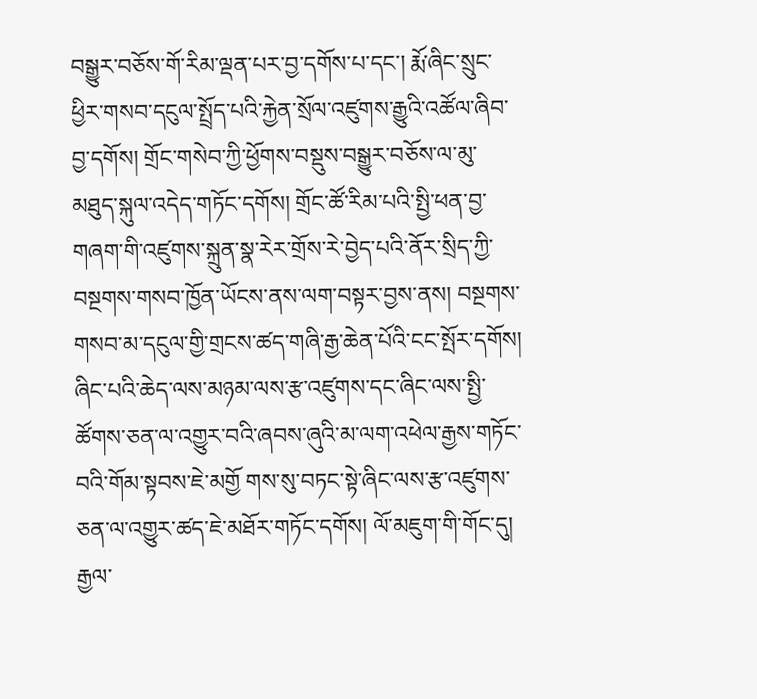བསྒྱུར་བཅོས་གོ་རིམ་ལྡན་པར་བྱ་དགོས་པ་དང་། རྨོ་ཞིང་སྲུང་ཕྱིར་གསབ་དངུལ་སྤྲོད་པའི་རྐྱེན་སྲོལ་འཛུགས་རྒྱུའི་འཚོལ་ཞིབ་བྱ་དགོས། གྲོང་གསེབ་ཀྱི་ཕྱོགས་བསྡུས་བསྒྱུར་བཅོས་ལ་མུ་མཐུད་སྐུལ་འདེད་གཏོང་དགོས། གྲོང་ཚོ་རིམ་པའི་སྤྱི་ཕན་བྱ་གཞག་གི་འཛུགས་སྐྲུན་སྣ་རེར་གྲོས་རེ་བྱེད་པའི་ནོར་སྲིད་ཀྱི་བསྔགས་གསབ་ཁྱོན་ཡོངས་ནས་ལག་བསྟར་བྱས་ནས། བསྔགས་གསབ་མ་དངུལ་གྱི་གྲངས་ཚད་གཞི་རྒྱ་ཆེན་པོའི་ངང་སྤོར་དགོས། ཞིང་པའི་ཆེད་ལས་མཉམ་ལས་རྩ་འཛུགས་དང་ཞིང་ལས་སྤྱི་ཚོགས་ཅན་ལ་འགྱུར་བའི་ཞབས་ཞུའི་མ་ལག་འཕེལ་རྒྱས་གཏོང་བའི་གོམ་སྟབས་ཇེ་མགྱོ གས་སུ་བཏང་སྟེ་ཞིང་ལས་རྩ་འཛུགས་ཅན་ལ་འགྱུར་ཚད་ཇེ་མཐོར་གཏོང་དགོས། ལོ་མཇུག་གི་གོང་དུ། རྒྱལ་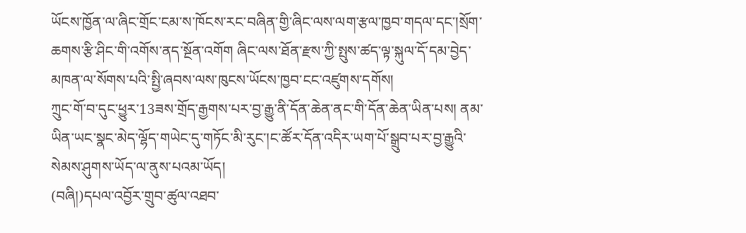ཡོངས་ཁྱོན་ལ་ཞིང་གྲོང་ངམ་ས་ཁོངས་རང་བཞིན་གྱི་ཞིང་ལས་ལག་རྩལ་ཁྱབ་གདལ་དང་།སྲོག་ཆགས་རྩི་ཤིང་གི་འགོས་ནད་སྔོན་འགོག ཞིང་ལས་ཐོན་རྫས་ཀྱི་སྤུས་ཚད་ལྟ་སྐུལ་དོ་དམ་བྱེད་མཁན་ལ་སོགས་པའི་སྤྱི་ཞབས་ལས་ཁུངས་ཡོངས་ཁྱབ་ངང་འཛུགས་དགོས།
ཀྲུང་གོ་བ་དུང་ཕྱུར་13ཟས་གྲོད་རྒྱགས་པར་བྱ་རྒྱུ་ནི་དོན་ཆེན་ནང་གི་དོན་ཆེན་ཡིན་པས། ནམ་ཡིན་ཡང་སྣང་མེད་ལྷོད་གཡེང་དུ་གཏོང་མི་རུང་།ང་ཚོར་དོན་འདིར་ཡག་པོ་སྒྲུབ་པར་བྱ་རྒྱུའི་སེམས་ཤུགས་ཡོད་ལ་ནུས་པའམ་ཡོད།
(བཞི།)དཔལ་འབྱོར་གྲུབ་ཚུལ་འཐབ་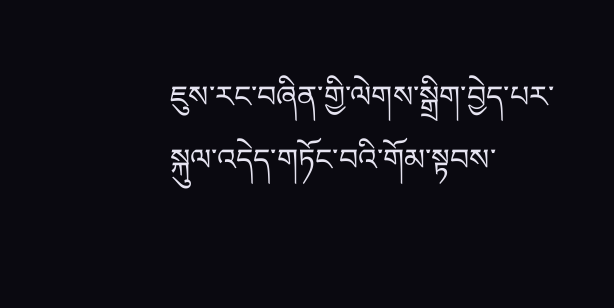ཇུས་རང་བཞིན་གྱི་ལེགས་སྒྲིག་བྱེད་པར་སྐུལ་འདེད་གཏོང་བའི་གོམ་སྟབས་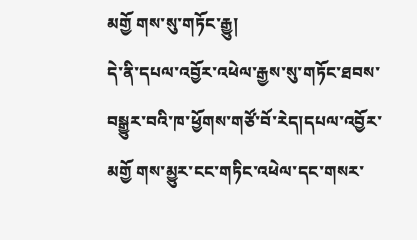མགྱོ གས་སུ་གཏོང་རྒྱུ།
དེ་ནི་དཔལ་འབྱོར་འཕེལ་རྒྱས་སུ་གཏོང་ཐབས་བསྒྱུར་བའི་ཁ་ཕྱོགས་གཙོ་བོ་རེད།དཔལ་འབྱོར་མགྱོ གས་མྱུར་ངང་གཏིང་འཕེལ་དང་གསར་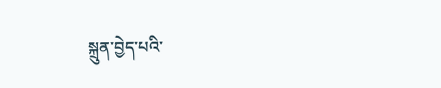སྐྲུན་བྱེད་པའི་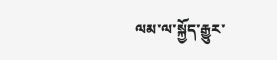ལམ་ལ་སྐྱོད་རྒྱུར་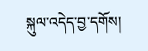སྐུལ་འདེད་བྱ་དགོས།